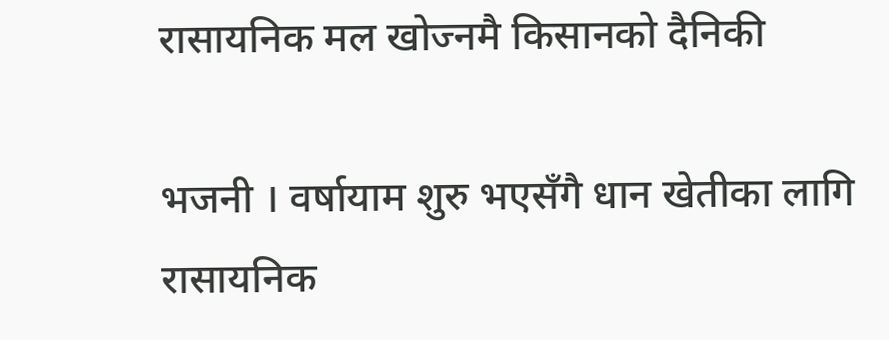रासायनिक मल खोज्नमै किसानको दैनिकी

भजनी । वर्षायाम शुरु भएसँगै धान खेतीका लागि रासायनिक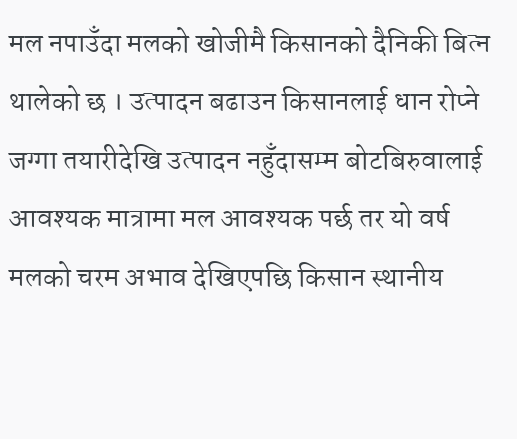मल नपाउँदा मलको खोजीमै किसानको दैनिकी बित्न थालेको छ । उत्पादन बढाउन किसानलाई धान रोप्ने जग्गा तयारीदेखि उत्पादन नहुँदासम्म बोटबिरुवालाई आवश्यक मात्रामा मल आवश्यक पर्छ तर यो वर्ष मलको चरम अभाव देखिएपछि किसान स्थानीय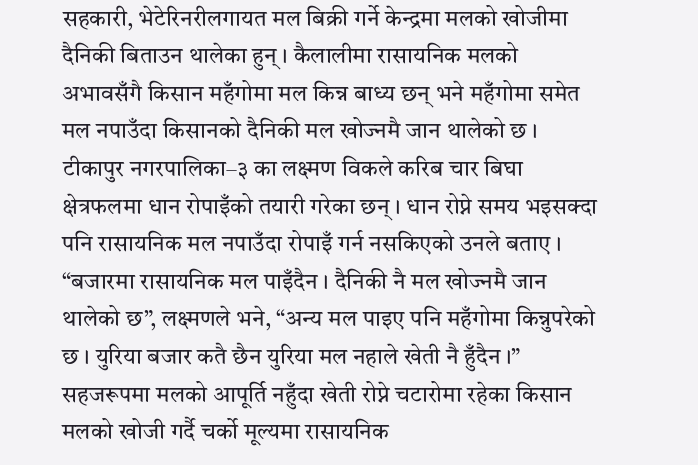सहकारी, भेटेरिनरीलगायत मल बिक्री गर्ने केन्द्रमा मलको खोजीमा दैनिकी बिताउन थालेका हुन् । कैलालीमा रासायनिक मलको अभावसँगै किसान महँगोमा मल किन्न बाध्य छन् भने महँगोमा समेत मल नपाउँदा किसानको दैनिकी मल खोज्नमै जान थालेको छ । टीकापुर नगरपालिका–३ का लक्ष्मण विकले करिब चार बिघा क्षेत्रफलमा धान रोपाइँको तयारी गरेका छन् । धान रोप्ने समय भइसक्दा पनि रासायनिक मल नपाउँदा रोपाइँ गर्न नसकिएको उनले बताए । “बजारमा रासायनिक मल पाइँदैन । दैनिकी नै मल खोज्नमै जान थालेको छ”, लक्ष्मणले भने, “अन्य मल पाइए पनि महँगोमा किन्नुपरेको छ । युरिया बजार कतै छैन युरिया मल नहाले खेती नै हुँदैन ।” सहजरूपमा मलको आपूर्ति नहुँदा खेती रोप्ने चटारोमा रहेका किसान मलको खोजी गर्दै चर्को मूल्यमा रासायनिक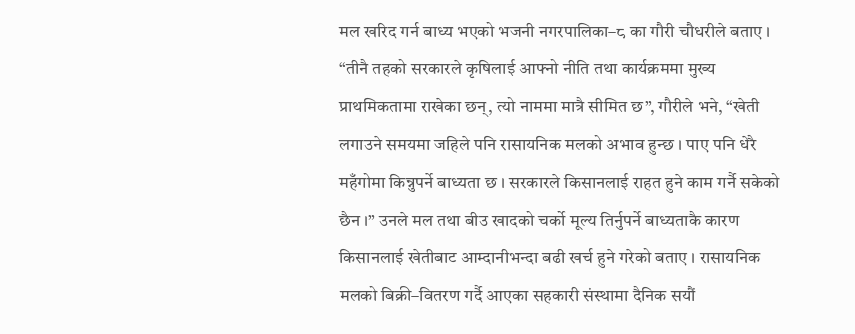मल खरिद गर्न बाध्य भएको भजनी नगरपालिका–८ का गौरी चौधरीले बताए । “तीनै तहको सरकारले कृषिलाई आफ्नो नीति तथा कार्यक्रममा मुख्य प्राथमिकतामा राखेका छन्, त्यो नाममा मात्रै सीमित छ”, गौरीले भने, “खेती लगाउने समयमा जहिले पनि रासायनिक मलको अभाव हुन्छ । पाए पनि धेरै महँगोमा किन्नुपर्ने बाध्यता छ । सरकारले किसानलाई राहत हुने काम गर्नै सकेको छैन ।” उनले मल तथा बीउ खादको चर्को मूल्य तिर्नुपर्ने बाध्यताकै कारण किसानलाई खेतीबाट आम्दानीभन्दा बढी खर्च हुने गरेको बताए । रासायनिक मलको बिक्री–वितरण गर्दै आएका सहकारी संस्थामा दैनिक सयौं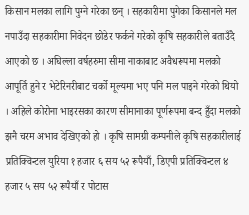किसान मलका लागि पुग्ने गरेका छन् । सहकारीमा पुगेका किसानले मल नपाउँदा सहकारीमा निवेदन छोडेर फर्कने गरेको कृषि सहकारीले बताउँदै आएको छ । अघिल्ला वर्षहरुमा सीमा नाकाबाट अवैधरूपमा मलको आपूर्ति हुने र भेटेरिनरीबाट चर्को मूल्यमा भए पनि मल पाइने गरेको थियो । अहिले कोरोना भाइरसका कारण सीमानाका पूर्णरूपमा बन्द हुँदा मलको झनै चरम अभाव देखिएको हो । कृषि सामग्री कम्पनीले कृषि सहकारीलाई प्रतिक्विन्टल युरिया १ हजार ६ सय ५२ रूपैयाँ, डिएपी प्रतिक्विन्टल ४ हजार ५ सय ५२ रूपैयाँ र पोटास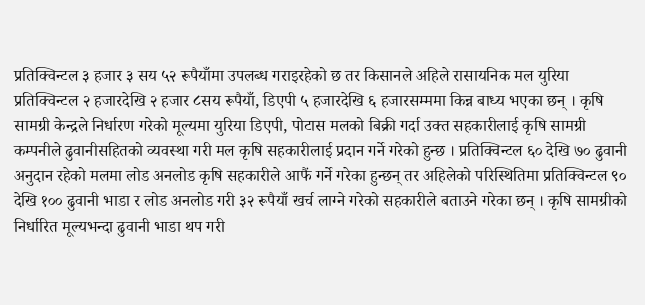प्रतिक्विन्टल ३ हजार ३ सय ५२ रूपैयाँमा उपलब्ध गराइरहेको छ तर किसानले अहिले रासायनिक मल युरिया प्रतिक्विन्टल २ हजारदेखि २ हजार ८सय रूपैयाँ, डिएपी ५ हजारदेखि ६ हजारसम्ममा किन्न बाध्य भएका छन् । कृषि सामग्री केन्द्रले निर्धारण गरेको मूल्यमा युरिया डिएपी, पोटास मलको बिक्री गर्दा उक्त सहकारीलाई कृषि सामग्री कम्पनीले ढुवानीसहितको व्यवस्था गरी मल कृषि सहकारीलाई प्रदान गर्ने गरेको हुन्छ । प्रतिक्विन्टल ६० देखि ७० ढुवानी अनुदान रहेको मलमा लोड अनलोड कृषि सहकारीले आफैं गर्ने गरेका हुन्छन् तर अहिलेको परिस्थितिमा प्रतिक्विन्टल ९० देखि १०० ढुवानी भाडा र लोड अनलोड गरी ३२ रूपैयाँ खर्च लाग्ने गरेको सहकारीले बताउने गरेका छन् । कृषि सामग्रीको निर्धारित मूल्यभन्दा ढुवानी भाडा थप गरी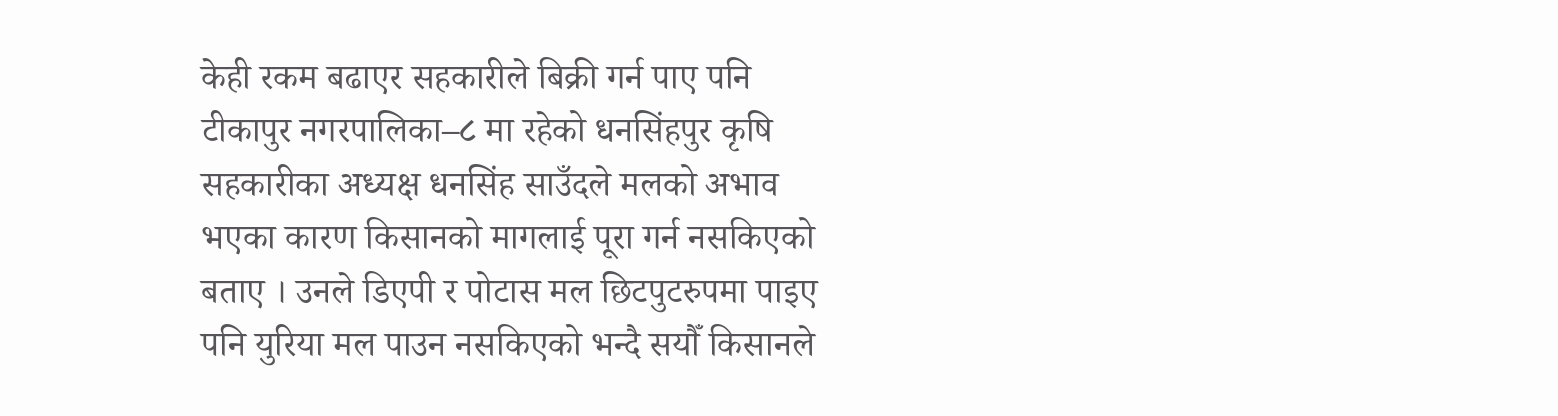केही रकम बढाएर सहकारीले बिक्री गर्न पाए पनि टीकापुर नगरपालिका–८ मा रहेको धनसिंहपुर कृषि सहकारीका अध्यक्ष धनसिंह साउँदले मलको अभाव भएका कारण किसानको मागलाई पूरा गर्न नसकिएको बताए । उनले डिएपी र पोटास मल छिटपुटरुपमा पाइए पनि युरिया मल पाउन नसकिएको भन्दै सयौँ किसानले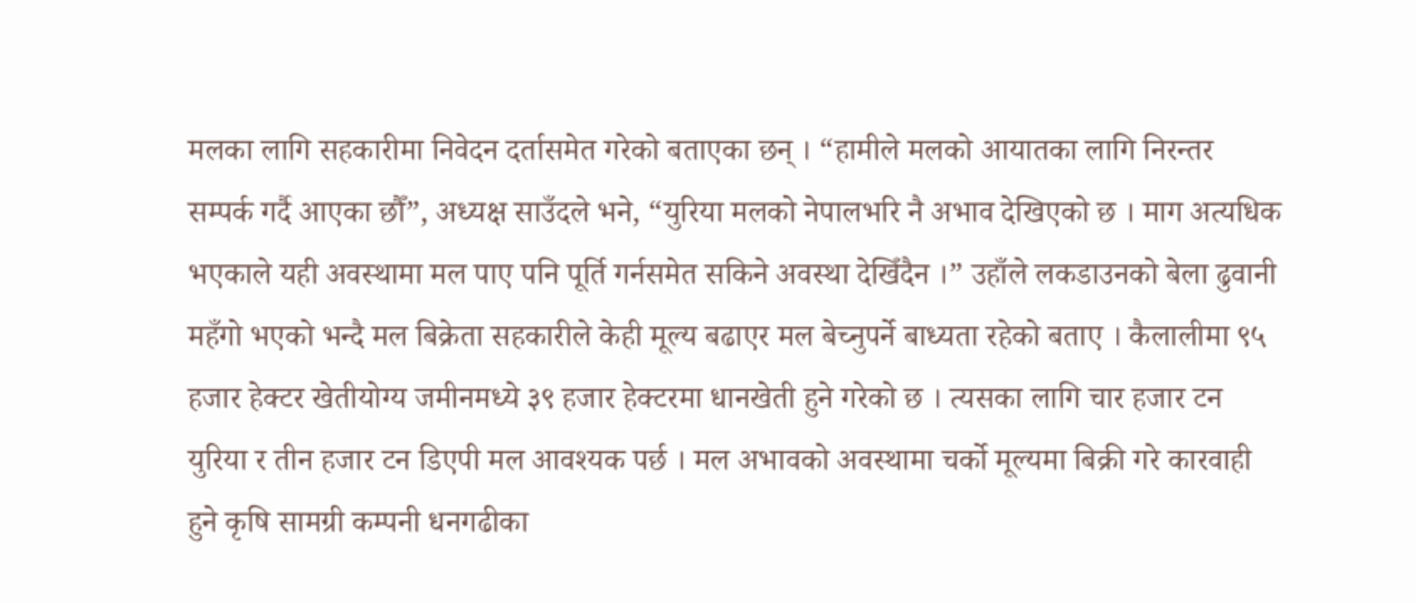मलका लागि सहकारीमा निवेदन दर्तासमेत गरेको बताएका छन् । “हामीले मलको आयातका लागि निरन्तर सम्पर्क गर्दै आएका छौँ”, अध्यक्ष साउँदले भने, “युरिया मलको नेपालभरि नै अभाव देखिएको छ । माग अत्यधिक भएकाले यही अवस्थामा मल पाए पनि पूर्ति गर्नसमेत सकिने अवस्था देखिँदैन ।” उहाँले लकडाउनको बेला ढुवानी महँगो भएको भन्दै मल बिक्रेता सहकारीले केही मूल्य बढाएर मल बेच्नुपर्ने बाध्यता रहेको बताए । कैलालीमा ९५ हजार हेक्टर खेतीयोग्य जमीनमध्ये ३९ हजार हेक्टरमा धानखेती हुने गरेको छ । त्यसका लागि चार हजार टन युरिया र तीन हजार टन डिएपी मल आवश्यक पर्छ । मल अभावको अवस्थामा चर्को मूल्यमा बिक्री गरे कारवाही हुने कृषि सामग्री कम्पनी धनगढीका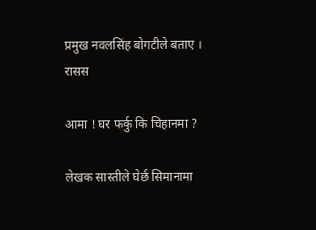प्रमुख नवलसिंह बोगटीले बताए ।   रासस

आमा ! घर फर्कु कि चिहानमा ?

लेखक सास्तीले घेर्छ सिमानामा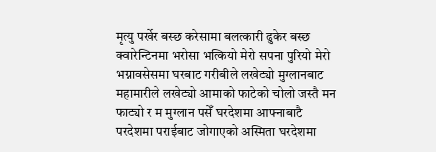मृत्यु पर्खेर बस्छ करेसामा बलत्कारी ढुकेर बस्छ क्वारेन्टिनमा भरोसा भत्कियो मेरो सपना पुरियो मेरो भग्नावसेसमा घरबाट गरीबीले लखेट्यो मुग्लानबाट महामारीले लखेट्यो आमाको फाटेको चोलो जस्तै मन फाट्यो र म मुग्लान पसेँ घरदेशमा आफ्नाबाटै परदेशमा पराईबाट जोगाएको अस्मिता घरदेशमा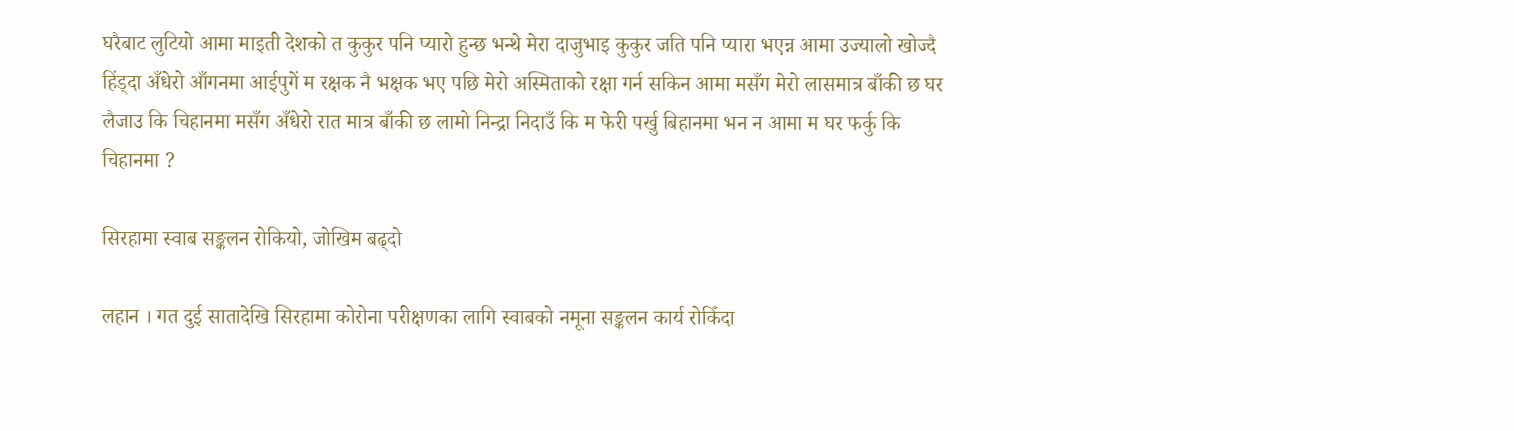घरैबाट लुटियो आमा माइती देशको त कुकुर पनि प्यारो हुन्छ भन्थे मेरा दाजुभाइ कुकुर जति पनि प्यारा भएन्न आमा उज्यालो खोज्दै हिंड्दा अँधेरो आँगनमा आईपुगें म रक्षक नै भक्षक भए पछि मेरो अस्मिताको रक्षा गर्न सकिन आमा मसँग मेरो लासमात्र बाँकी छ घर लैजाउ कि चिहानमा मसँग अँधेरो रात मात्र बाँकी छ लामो निन्द्रा निदाउँ कि म फेरी पर्खु बिहानमा भन न आमा म घर फर्कु कि चिहानमा ?

सिरहामा स्वाब सङ्कलन रोकियो, जोखिम बढ्दो

लहान । गत दुई सातादेखि सिरहामा कोरोना परीक्षणका लागि स्वाबको नमूना सङ्कलन कार्य रोकिँदा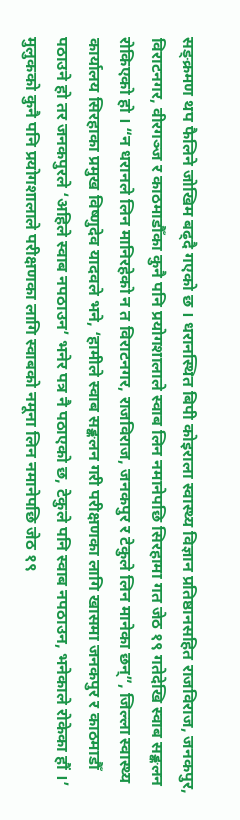सङ्क्रमण थप फैलिने जोखिम बढ्दै गएको छ । धरानस्थित बिपी कोइराला स्वास्थ्य विज्ञान प्रतिष्ठानसहित राजविराज, जनकपुर, विराटनगर, वीरगञ्ज र काठमाडौँका कुनै पनि प्रयोगशालाले स्वाब लिन नमानेपछि सिरहामा गत जेठ १९ गतेदेखि स्वाब सङ्कलन रोकिएको हो । “न धरानले लिन मानिरहेको न त विराटनगर, राजविराज, जनकपुर र टेकुले लिन मानेका छन्”, जिल्ला स्वास्थ्य कार्यालय सिरहाका प्रमुख विष्णुदेव यादवले भने, ‘हामीले स्वाब सङ्कलन गरी परीक्षणका लागि खासमा जनकपुर र काठमाडौँ पठाउने हो तर जनकपुरले ‘अहिले स्वाब नपठाउन’ भनेर पत्र नै पठाएको छ, टेकुले पनि स्वाब नपठाउन, भनेकाले रोकेका हौं ।’ मुलुकको कुनै पनि प्रयोगशालाले परीक्षणका लागि स्वाबको नमूना लिन नमानेपछि जेठ १९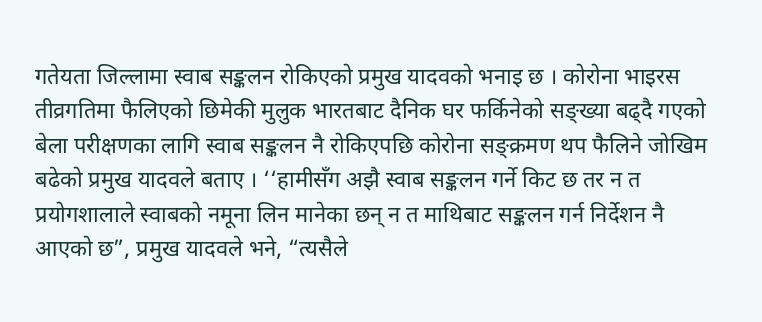गतेयता जिल्लामा स्वाब सङ्कलन रोकिएको प्रमुख यादवको भनाइ छ । कोरोना भाइरस तीव्रगतिमा फैलिएको छिमेकी मुलुक भारतबाट दैनिक घर फर्किनेको सङ्ख्या बढ्दै गएको बेला परीक्षणका लागि स्वाब सङ्कलन नै रोकिएपछि कोरोना सङ्क्रमण थप फैलिने जोखिम बढेको प्रमुख यादवले बताए । ‘‘हामीसँग अझै स्वाब सङ्कलन गर्ने किट छ तर न त प्रयोगशालाले स्वाबको नमूना लिन मानेका छन् न त माथिबाट सङ्कलन गर्न निर्देशन नै आएको छ”, प्रमुख यादवले भने, “त्यसैले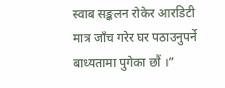स्वाब सङ्कलन रोकेर आरडिटी मात्र जाँच गरेर घर पठाउनुपर्ने बाध्यतामा पुगेका छौं ।”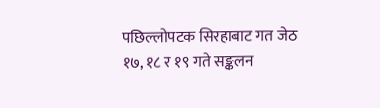पछिल्लोपटक सिरहाबाट गत जेठ १७, १८ र १९ गते सङ्कलन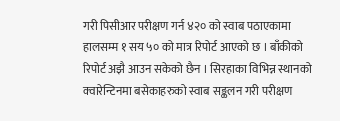गरी पिसीआर परीक्षण गर्न ४२० को स्वाब पठाएकामा हालसम्म १ सय ५० को मात्र रिपोर्ट आएको छ । बाँकीको रिपोर्ट अझै आउन सकेको छैन । सिरहाका विभिन्न स्थानको क्वारेन्टिनमा बसेकाहरुको स्वाब सङ्कलन गरी परीक्षण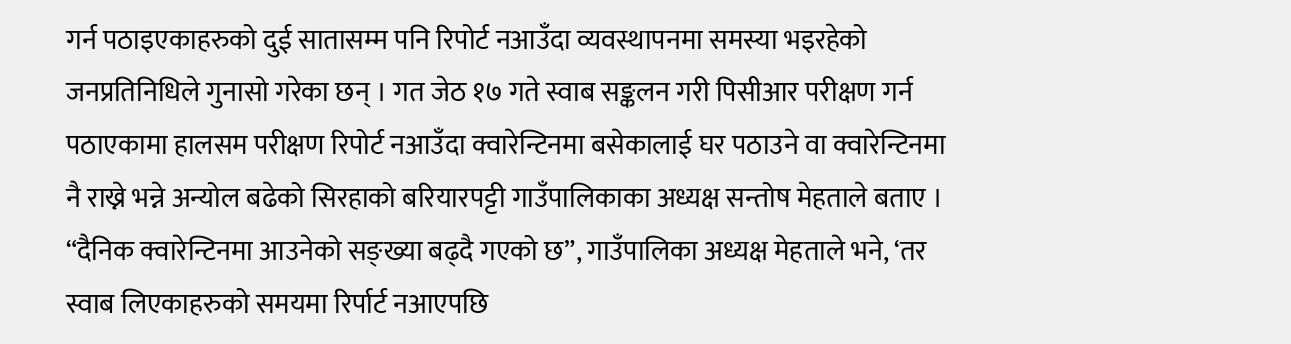गर्न पठाइएकाहरुको दुई सातासम्म पनि रिपोर्ट नआउँदा व्यवस्थापनमा समस्या भइरहेको जनप्रतिनिधिले गुनासो गरेका छन् । गत जेठ १७ गते स्वाब सङ्कलन गरी पिसीआर परीक्षण गर्न पठाएकामा हालसम परीक्षण रिपोर्ट नआउँदा क्वारेन्टिनमा बसेकालाई घर पठाउने वा क्वारेन्टिनमा नै राख्ने भन्ने अन्योल बढेको सिरहाको बरियारपट्टी गाउँपालिकाका अध्यक्ष सन्तोष मेहताले बताए । “दैनिक क्वारेन्टिनमा आउनेको सङ्ख्या बढ्दै गएको छ”, गाउँपालिका अध्यक्ष मेहताले भने, ‘तर स्वाब लिएकाहरुको समयमा रिर्पार्ट नआएपछि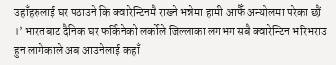उहाँहरुलाई घर पठाउने कि क्वारेन्टिनमै राख्ने भन्नेमा हामी आफैँ अन्योलमा परेका छौं ।’ भारतबाट दैनिक घर फर्किनेको लर्कोले जिल्लाका लगभग सबै क्वारेन्टिन भरिभराउ हुन लागेकाले अब आउनेलाई कहाँ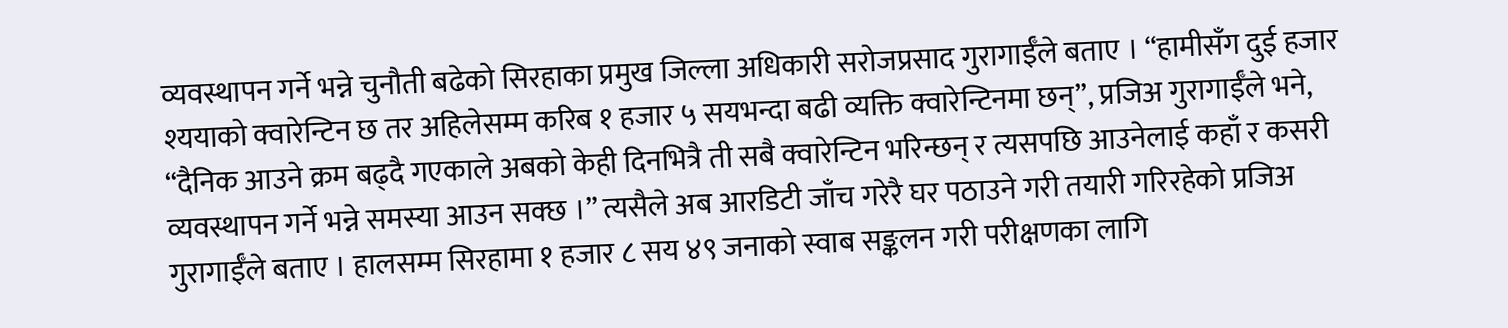व्यवस्थापन गर्ने भन्ने चुनौती बढेको सिरहाका प्रमुख जिल्ला अधिकारी सरोजप्रसाद गुरागाईँले बताए । “हामीसँग दुई हजार श्ययाको क्वारेन्टिन छ तर अहिलेसम्म करिब १ हजार ५ सयभन्दा बढी व्यक्ति क्वारेन्टिनमा छन्”, प्रजिअ गुरागाईँले भने, “दैनिक आउने क्रम बढ्दै गएकाले अबको केही दिनभित्रै ती सबै क्वारेन्टिन भरिन्छन् र त्यसपछि आउनेलाई कहाँ र कसरी व्यवस्थापन गर्ने भन्ने समस्या आउन सक्छ ।” त्यसैले अब आरडिटी जाँच गरेरै घर पठाउने गरी तयारी गरिरहेको प्रजिअ गुरागाईँले बताए । हालसम्म सिरहामा १ हजार ८ सय ४९ जनाको स्वाब सङ्कलन गरी परीक्षणका लागि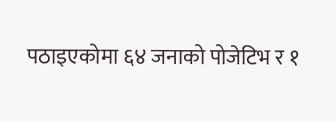पठाइएकोमा ६४ जनाको पोजेटिभ र १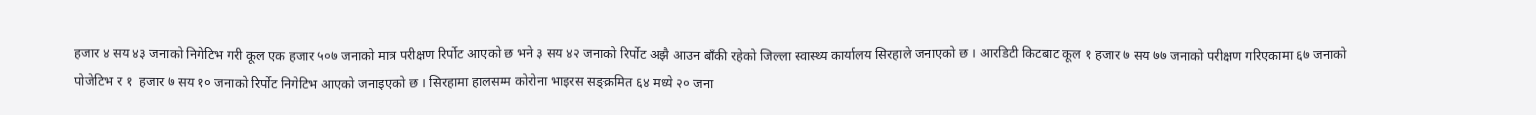हजार ४ सय ४३ जनाको निगेटिभ गरी कूल एक हजार ५०७ जनाको मात्र परीक्षण रिर्पोट आएको छ भने ३ सय ४२ जनाको रिर्पोट अझै आउन बाँकी रहेको जिल्ला स्वास्थ्य कार्यालय सिरहाले जनाएको छ । आरडिटी किटबाट कूल १ हजार ७ सय ७७ जनाको परीक्षण गरिएकामा ६७ जनाको पोजेटिभ र १  हजार ७ सय १० जनाको रिर्पोट निगेटिभ आएको जनाइएको छ । सिरहामा हालसम्म कोरोना भाइरस सङ्क्रमित ६४ मध्ये २० जना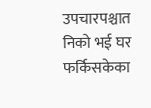उपचारपश्चात निको भई घर फर्किसकेका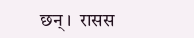छन् ।  रासस